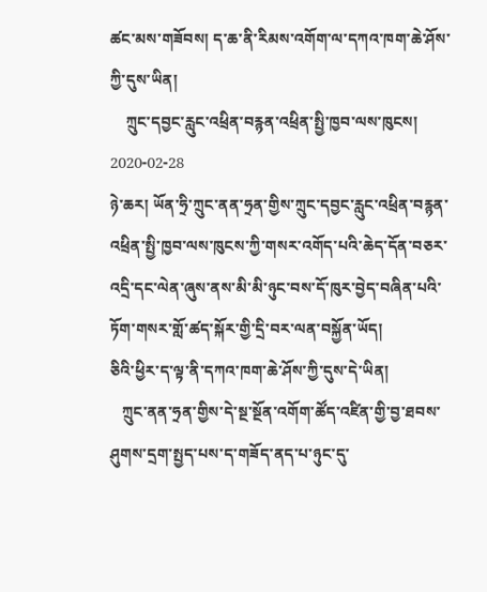ཚང་མས་གཟོབས། ད་ཆ་ནི་རིམས་འགོག་ལ་དཀའ་ཁག་ཆེ་ཤོས་ཀྱི་དུས་ཡིན།
    ཀྲུང་དབྱང་རླུང་འཕྲིན་བརྙན་འཕྲིན་སྤྱི་ཁྱབ་ལས་ཁུངས།    2020-02-28
ཉེ་ཆར། ཡོན་ཧྲི་ཀྲུང་ནན་ཧྲན་གྱིས་ཀྲུང་དབྱང་རླུང་འཕྲིན་བརྙན་འཕྲིན་སྤྱི་ཁྱབ་ལས་ཁུངས་ཀྱི་གསར་འགོད་པའི་ཆེད་དོན་བཅར་འདྲི་དང་ལེན་ཞུས་ནས་མི་མི་ཉུང་བས་དོ་ཁུར་བྱེད་བཞིན་པའི་ཏོག་གསར་གློ་ཚད་སྐོར་གྱི་དྲི་བར་ལན་བསྐྱོན་ཡོད།
ཅིའི་ཕྱིར་ད་ལྟ་ནི་དཀའ་ཁག་ཆེ་ཤོས་ཀྱི་དུས་དེ་ཡིན།
   ཀྲུང་ནན་ཧྲན་གྱིས་དེ་སྔ་སྔོན་འགོག་ཚོད་འཛིན་གྱི་བྱ་ཐབས་ཤུགས་དྲག་སྤྱད་པས་ད་གཟོད་ནད་པ་ཉུང་དུ་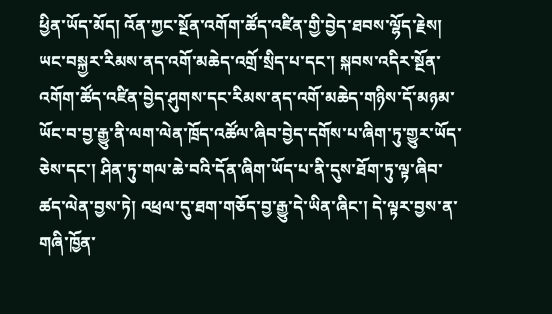ཕྱིན་ཡོད་མོད། འོན་ཀྱང་སྔོན་འགོག་ཚོད་འཛིན་གྱི་བྱེད་ཐབས་ལྷོད་རྗེས། ཡང་བསྐྱར་རིམས་ནད་འགོ་མཆེད་འགྲོ་སྲིད་པ་དང་། སྐབས་འདིར་སྔོན་འགོག་ཚོད་འཛིན་བྱེད་ཤུགས་དང་རིམས་ནད་འགོ་མཆེད་གཉིས་དོ་མཉམ་ཡོང་བ་བྱ་རྒྱུ་ནི་ལག་ལེན་ཁྲོད་འཚོལ་ཞིབ་བྱེད་དགོས་པ་ཞིག་ཏུ་གྱུར་ཡོད་ཅེས་དང་། ཤིན་ཏུ་གལ་ཆེ་བའི་དོན་ཞིག་ཡོད་པ་ནི་དུས་ཐོག་ཏུ་ལྟ་ཞིབ་ཚད་ལེན་བྱས་ཏེ། འཕྲལ་དུ་ཐག་གཅོད་བྱ་རྒྱུ་དེ་ཡིན་ཞིང་། དེ་ལྟར་བྱས་ན་གཞི་ཁྱོན་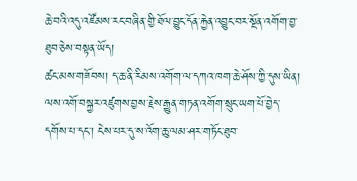ཆེ་བའི་འདུ་འཛོམས་རང་བཞིན་གྱི་ཐོལ་བྱུང་དོན་རྐྱེན་འབྱུང་བར་སྔོན་འགོག་བྱ་ཐུབ་ཅེས་བསྟན་ཡོད།
ཚང་མས་གཟོབས། ད་ཆ་ནི་རིམས་འགོག་ལ་དཀའ་ཁག་ཆེ་ཤོས་ཀྱི་དུས་ཡིན།
ལས་འགོ་བསྐྱར་འཛུགས་བྱས་རྗེས་རྒྱུན་གཏན་འགོག་སྲུང་ཡག་པོ་བྱེད་དགོས་པ་དང་། ངེས་པར་དུ་ས་འོག་ཆུ་ལམ་ཤར་གཏོང་ཐུབ་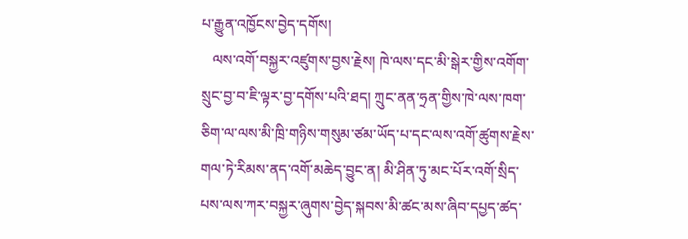པ་རྒྱུན་འཁྱོངས་བྱེད་དགོས།
   ལས་འགོ་བསྐྱར་འཛུགས་བྱས་རྗེས། ཁེ་ལས་དང་མི་སྒེར་གྱིས་འགོག་སྲུང་བྱ་བ་ཇི་ལྟར་བྱ་དགོས་པའི་ཐད། ཀྲུང་ནན་ཧྲན་གྱིས་ཁེ་ལས་ཁག་ཅིག་ལ་ལས་མི་ཁྲི་གཉིས་གསུམ་ཙམ་ཡོད་པ་དང་ལས་འགོ་ཚུགས་རྗེས་གལ་ཏེ་རིམས་ནད་འགོ་མཆེད་བྱུང་ན། མི་ཤིན་ཏུ་མང་པོར་འགོ་སྲིད་པས་ལས་ཀར་བསྐྱར་ཞུགས་བྱེད་སྐབས་མི་ཚང་མས་ཞིབ་དཔྱད་ཚད་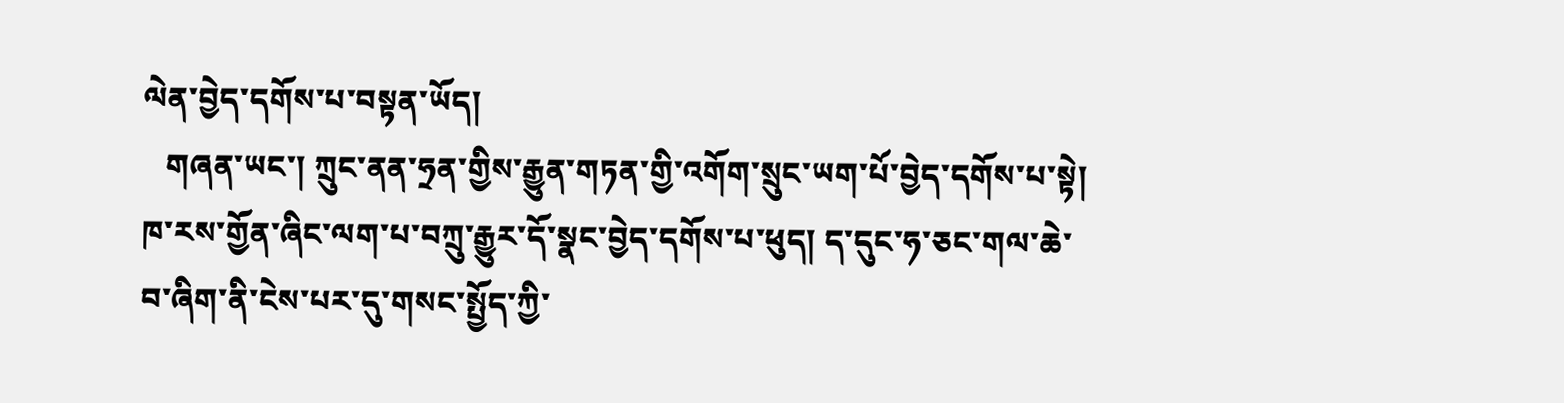ལེན་བྱེད་དགོས་པ་བསྟན་ཡོད།
   གཞན་ཡང་། ཀྲུང་ནན་ཧྲན་གྱིས་རྒྱུན་གཏན་གྱི་འགོག་སྲུང་ཡག་པོ་བྱེད་དགོས་པ་སྟེ། ཁ་རས་གྱོན་ཞིང་ལག་པ་བཀྲུ་རྒྱུར་དོ་སྣང་བྱེད་དགོས་པ་ཕུད། ད་དུང་ཧ་ཅང་གལ་ཆེ་བ་ཞིག་ནི་ངེས་པར་དུ་གསང་སྤྱོད་ཀྱི་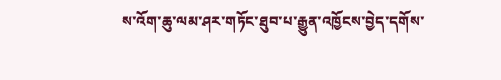ས་འོག་ཆུ་ལམ་ཤར་གཏོང་ཐུབ་པ་རྒྱུན་འཁྱོངས་བྱེད་དགོས་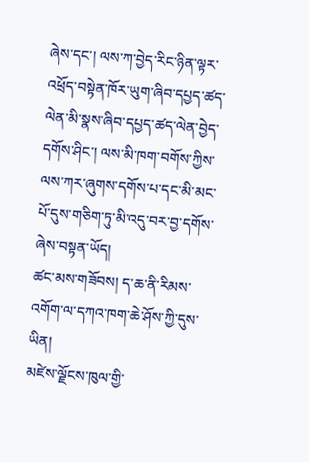ཞེས་དང་། ལས་ཀ་བྱེད་རིང་ཉིན་ལྟར་འཕྲོད་བསྟེན་ཁོར་ཡུག་ཞིབ་དཔྱད་ཚད་ལེན་མི་སྣས་ཞིབ་དཔྱད་ཚད་ལེན་བྱེད་དགོས་ཤིང་། ལས་མི་ཁག་བགོས་ཀྱིས་ལས་ཀར་ཞུགས་དགོས་པ་དང་མི་མང་པོ་དུས་གཅིག་ཏུ་མི་འདུ་བར་བྱ་དགོས་ཞེས་བསྟན་ཡོད།
ཚང་མས་གཟོབས། ད་ཆ་ནི་རིམས་འགོག་ལ་དཀའ་ཁག་ཆེ་ཤོས་ཀྱི་དུས་ཡིན།
མཛེས་ལྗོངས་ཁུལ་གྱི་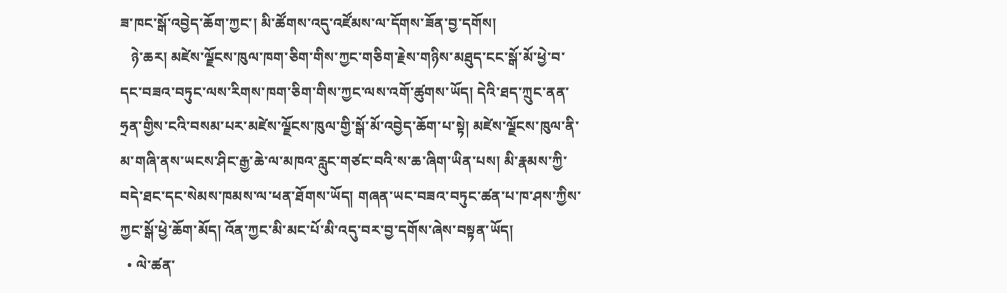ཟ་ཁང་སྒོ་འབྱེད་ཆོག་ཀྱང་། མི་ཚོགས་འདུ་འཛོམས་ལ་དོགས་ཟོན་བྱ་དགོས།
   ཉེ་ཆར། མཛེས་ལྗོངས་ཁུལ་ཁག་ཅིག་གིས་ཀྱང་གཅིག་རྗེས་གཉིས་མཐུད་ངང་སྒོ་མོ་ཕྱེ་བ་དང་བཟའ་བཏུང་ལས་རིགས་ཁག་ཅིག་གིས་ཀྱང་ལས་འགོ་ཚུགས་ཡོད། དེའི་ཐད་ཀྲུང་ནན་ཧྲན་གྱིས་ངའི་བསམ་པར་མཛེས་ལྗོངས་ཁུལ་གྱི་སྒོ་མོ་འབྱེད་ཆོག་པ་སྟེ། མཛེས་ལྗོངས་ཁུལ་ནི་མ་གཞི་ནས་ཡངས་ཤིང་རྒྱ་ཆེ་ལ་མཁའ་རླུང་གཙང་བའི་ས་ཆ་ཞིག་ཡིན་པས། མི་རྣམས་ཀྱི་བདེ་ཐང་དང་སེམས་ཁམས་ལ་ཕན་ཐོགས་ཡོད། གཞན་ཡང་བཟའ་བཏུང་ཚན་པ་ཁ་ཤས་ཀྱིས་ཀྱང་སྒོ་ཕྱེ་ཆོག་མོད། འོན་ཀྱང་མི་མང་པོ་མི་འདུ་བར་བྱ་དགོས་ཞེས་བསྟན་ཡོད།
  • ལེ་ཚན་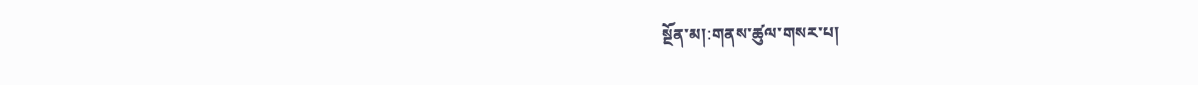སྔོན་མ།:གནས་ཚུལ་གསར་པ།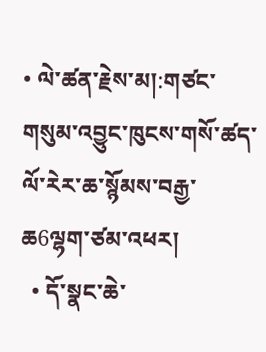• ལེ་ཚན་རྗེས་མ།:གཙང་གསུམ་འབྱུང་ཁུངས་གསོ་ཚད་ལོ་རེར་ཆ་སྙོམས་བརྒྱ་ཆ6ལྷག་ཙམ་འཕར།
  • དོ་སྣང་ཆེ་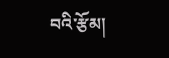བའི་རྩོམ།